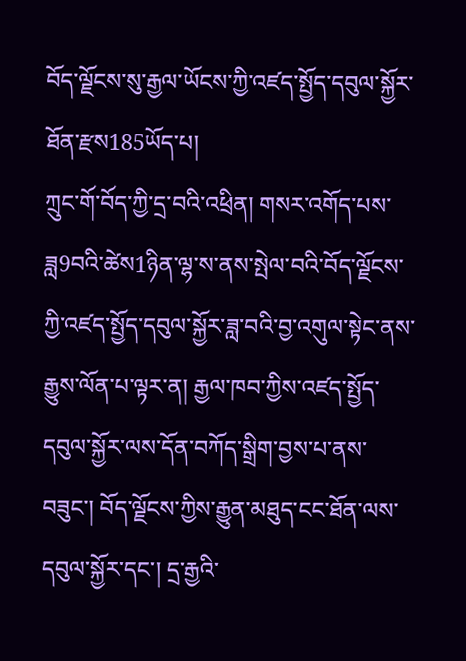བོད་ལྗོངས་སུ་རྒྱལ་ཡོངས་ཀྱི་འཛད་སྤྱོད་དབུལ་སྐྱོར་ཐོན་རྫས185ཡོད་པ།
ཀྲུང་གོ་བོད་ཀྱི་དྲ་བའི་འཕྲིན། གསར་འགོད་པས་ཟླ9བའི་ཚེས1ཉིན་ལྷ་ས་ནས་སྤེལ་བའི་བོད་ལྗོངས་ཀྱི་འཛད་སྤྱོད་དབུལ་སྐྱོར་ཟླ་བའི་བྱ་འགུལ་སྟེང་ནས་རྒྱུས་ལོན་པ་ལྟར་ན། རྒྱལ་ཁབ་ཀྱིས་འཛད་སྤྱོད་དབུལ་སྐྱོར་ལས་དོན་བཀོད་སྒྲིག་བྱས་པ་ནས་བཟུང་། བོད་ལྗོངས་ཀྱིས་རྒྱུན་མཐུད་ངང་ཐོན་ལས་དབུལ་སྐྱོར་དང་། དྲ་རྒྱའི་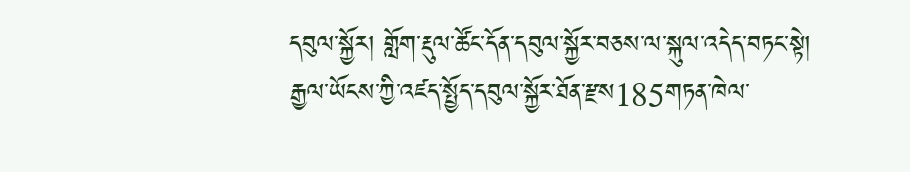དབུལ་སྐྱོར། གློག་རྡུལ་ཚོང་དོན་དབུལ་སྐྱོར་བཅས་ལ་སྐུལ་འདེད་བཏང་སྟེ། རྒྱལ་ཡོངས་ཀྱི་འཛད་སྤྱོད་དབུལ་སྐྱོར་ཐོན་རྫས185གཏན་ཁེལ་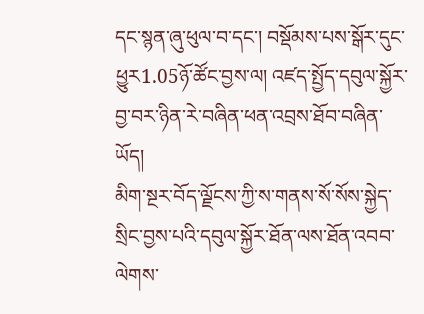དང་སྙན་ཞུ་ཕུལ་བ་དང་། བསྡོམས་པས་སྒོར་དུང་ཕྱུར1.05ཉོ་ཚོང་བྱས་ལ། འཛད་སྤྱོད་དབུལ་སྐྱོར་བྱ་བར་ཉིན་རེ་བཞིན་ཕན་འབྲས་ཐོབ་བཞིན་ཡོད།
མིག་སྔར་བོད་ལྗོངས་ཀྱི་ས་གནས་སོ་སོས་སྐྱེད་སྲིང་བྱས་པའི་དབུལ་སྐྱོར་ཐོན་ལས་ཐོན་འབབ་ལེགས་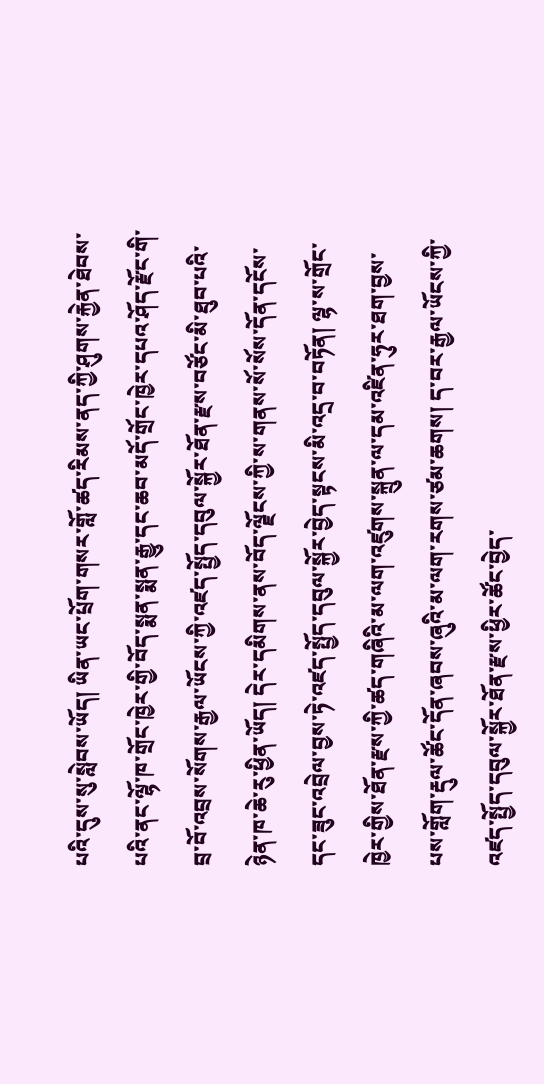པའི་དུས་སུ་སླེབས་ཡོད། ཡིན་ཡང་པྲོག་གསར་གློ་ཚད་རིམས་ནད་ཀྱི་ཤུགས་རྐྱེན་ཐེབས་པའི་ནང་ལྷོ་ཁ་གྲོང་ཁྱེར་གྱི་བོད་སྨན་སྨན་རྒྱུ་དང་ཆབ་མདོ་གྲོང་ཁྱེར་དཔའ་ཤོད་རྫོང་གི་བྲ་བོ་འབྲས་སོགས་རྒྱལ་ཡོངས་ཀྱི་འཛད་སྤྱོད་དབུལ་སྐྱོར་ཐོན་རྫས་བཙོང་མི་ཐུབ་པའི་ཉེན་ཁ་ཆེ་རུ་ཕྱིན་ཡོད། དེར་དམིགས་ནས་བོད་ལྗོངས་ཀྱི་ས་གནས་སོ་སོས་དོན་དངོས་དང་ཟུང་འབྲེལ་བྱས་ཏེ་འཛད་སྤྱོད་དབུལ་སྐྱོར་བྱེད་སྟངས་མི་འདྲ་བ་བཏོན། ལྷ་ས་གྲོང་ཁྱེར་གྱིས་ཐོན་རྫས་ཀྱི་ཚད་གཞིའི་མ་ལག་འཛུགས་སྐྲུན་ལ་དམ་འཛིན་ཧུར་ཐག་བྱས་པས་གློག་རྡུལ་ཚོང་དོན་ཞབས་ཞུའི་མ་ལག་རགས་ཙམ་ཆགས། ད་བར་རྒྱལ་ཡོངས་ཀྱི་འཛད་སྤྱོད་དབུལ་སྐྱོར་ཐོན་རྫས་ཕྱིར་ཚོང་བྱེད་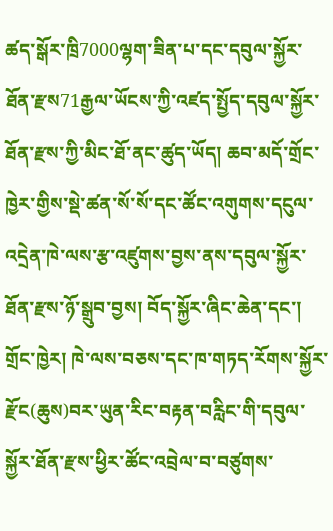ཚད་སྒོར་ཁྲི7000ལྷག་ཟིན་པ་དང་དབུལ་སྐྱོར་ཐོན་རྫས71རྒྱལ་ཡོངས་ཀྱི་འཛད་སྤྱོད་དབུལ་སྐྱོར་ཐོན་རྫས་ཀྱི་མིང་ཐོ་ནང་ཚུད་ཡོད། ཆབ་མདོ་གྲོང་ཁྱེར་གྱིས་སྡེ་ཚན་སོ་སོ་དང་ཚོང་འགུགས་དངུལ་འདྲེན་ཁེ་ལས་རྩ་འཛུགས་བྱས་ནས་དབུལ་སྐྱོར་ཐོན་རྫས་ཉོ་སྒྲུབ་བྱས། བོད་སྐྱོར་ཞིང་ཆེན་དང་། གྲོང་ཁྱེར། ཁེ་ལས་བཅས་དང་ཁ་གཏད་རོགས་སྐྱོར་རྫོང(ཆུས)བར་ཡུན་རིང་བརྟན་བརླིང་གི་དབུལ་སྐྱོར་ཐོན་རྫས་ཕྱིར་ཚོང་འབྲེལ་བ་བཙུགས་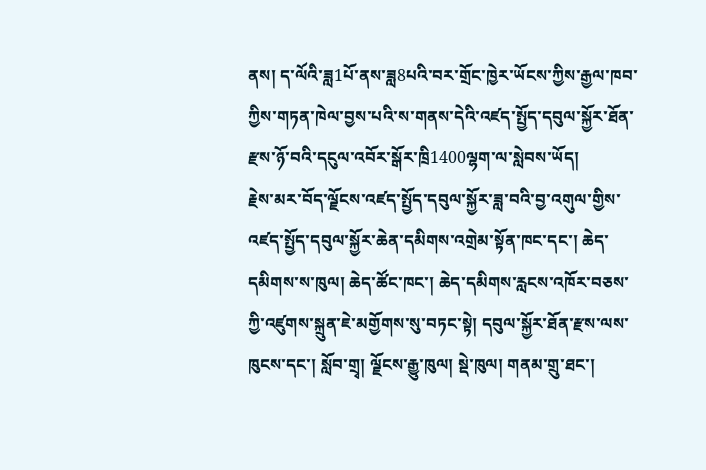ནས། ད་ལོའི་ཟླ1པོ་ནས་ཟླ8པའི་བར་གྲོང་ཁྱེར་ཡོངས་ཀྱིས་རྒྱལ་ཁབ་ཀྱིས་གཏན་ཁེལ་བྱས་པའི་ས་གནས་དེའི་འཛད་སྤྱོད་དབུལ་སྐྱོར་ཐོན་རྫས་ཉོ་བའི་དངུལ་འབོར་སྒོར་ཁྲི1400ལྷག་ལ་སླེབས་ཡོད།
རྗེས་མར་བོད་ལྗོངས་འཛད་སྤྱོད་དབུལ་སྐྱོར་ཟླ་བའི་བྱ་འགུལ་གྱིས་འཛད་སྤྱོད་དབུལ་སྐྱོར་ཆེན་དམིགས་འགྲེམ་སྟོན་ཁང་དང་། ཆེད་དམིགས་ས་ཁུལ། ཆེད་ཚོང་ཁང་། ཆེད་དམིགས་རླངས་འཁོར་བཅས་ཀྱི་འཛུགས་སྐྲུན་ཇེ་མགྱོགས་སུ་བཏང་སྟེ། དབུལ་སྐྱོར་ཐོན་རྫས་ལས་ཁུངས་དང་། སློབ་གྲྭ། ལྗོངས་རྒྱུ་ཁུལ། སྡེ་ཁུལ། གནམ་གྲུ་ཐང་།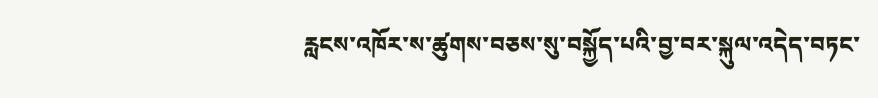རླངས་འཁོར་ས་ཚུགས་བཅས་སུ་བསྐྱོད་པའི་བྱ་བར་སྐུལ་འདེད་བཏང་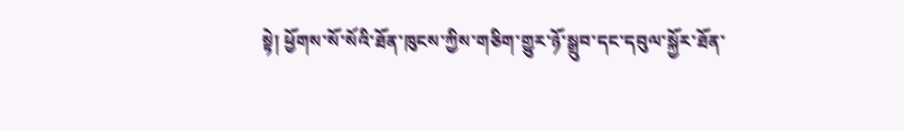སྟེ། ཕྱོགས་སོ་སོའི་ཐོན་ཁུངས་ཀྱིས་གཅིག་གྱུར་ཉོ་སྒྲུབ་དང་དབུལ་སྐྱོར་ཐོན་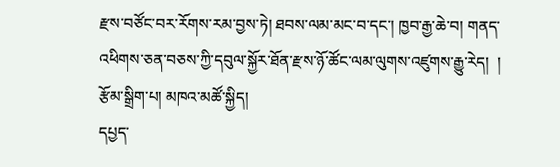རྫས་བཙོང་བར་རོགས་རམ་བྱས་ཏེ། ཐབས་ལམ་མང་བ་དང་། ཁྱབ་རྒྱ་ཆེ་བ། གནད་འཕིགས་ཅན་བཅས་ཀྱི་དབུལ་སྐྱོར་ཐོན་རྫས་ཉོ་ཚོང་ལམ་ལུགས་འཛུགས་རྒྱུ་རེད།  །
རྩོམ་སྒྲིག་པ། མཁའ་མཚོ་སྐྱིད།
དཔྱད་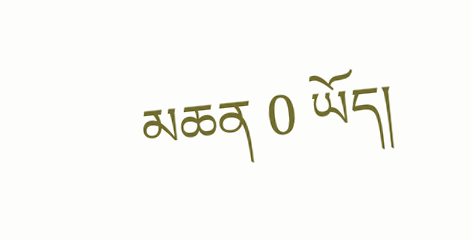མཆན 0 ཡོད།